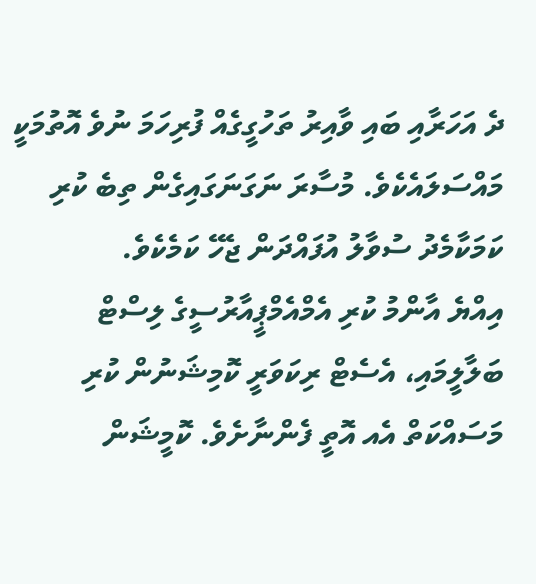ދެ އަހަރާއި ބައި ވާއިރު ތަހުގީގެއް ފުރިހަމަ ނުވެ އޮތުމަކީ މައްސަލައެކެވެ. މުސާރަ ނަގަނަގައިގެން ތިބެ ކުރި ކަމަކާމެދު ސުވާލު އުފައްދަން ޖެހޭ ކަމެކެވެ.
އިއްޔެ އާންމު ކުރި އެމްއެމްޕީއާރުސީގެ ލިސްޓް ބަލާލީމައި، އެސެޓް ރިކަވަރީ ކޮމިޝަނުން ކުރި މަސައްކަތް އެއ އޮތީ ފެންނާށެވެ. ކޮމީޝަން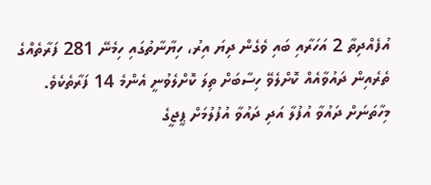އުފެއްދިތާ 2 އަހަރާއި ބައި ވެގެން ދިޔަ އިރު، ހިޔާނާތުގައި ހިމެނޭ 281 ފަރާތެއްގެ ތެރެއިން ދައުވާއެއް ކޮށްލެވޭ ހިސާބަށް ތިލަ ކޮށްލެވުނީ އެންމެ 14 ފަރާތެކެވެ.
މިހާތަނަށް ދައުވާ އުފުލާ އަދި ދައުވާ އުފުލުމަށް ޕީޖީގެ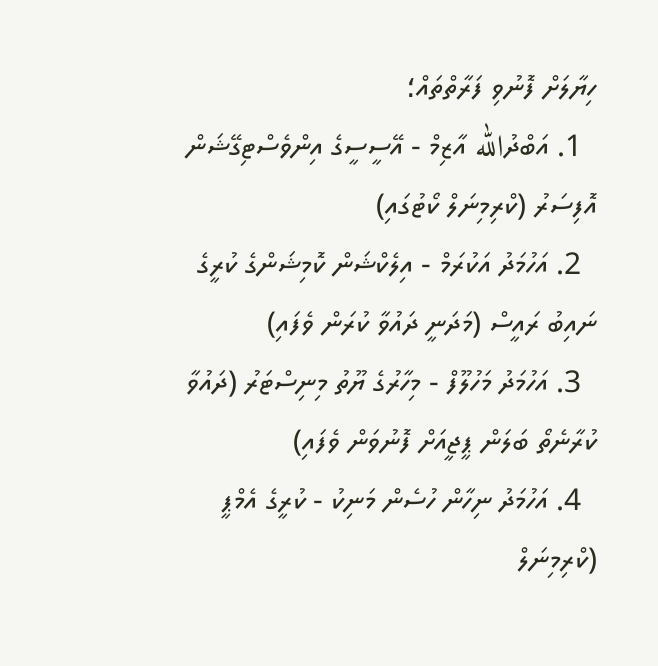ހިޔާލަށް ފޮނުވި ފަރާތްތައް؛
  1. އަބްދުالله އާޒިމް - އޭސީސީގެ އިންވެސްޓިގޭޝަން އޮފިސަރު (ކްރިމިނަލް ކޯޓުގައި)
  2. އަހުމަދު އަކުރަމް - އިލެކްޝަން ކޮމިޝަންގެ ކުރީގެ ނައިބު ރައީސް (މަދަނީ ދައުވާ ކުރަން ވެފައި)
  3. އަހުމަދު މަހުލޫފް - މިހާރުގެ ޔޫތު މިނިސްޓަރު (ދައުވާ ކުރާނެތޯ ބަލަން ޕީޖީއަށް ފޮނުވަން ވެފައި)
  4. އަހުމަދު ނިހާން ހުސެން މަނިކު - ކުރީގެ އެމްޕީ (ކްރިމިނަލް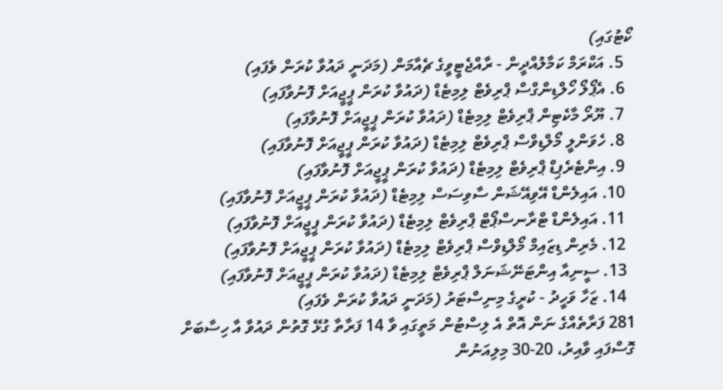ކޯޓުގައި)
  5. އަކްރަމް ކަމާލުއްދީން - ރާއްޖެޓީވީގެ ޗެއާމަން (މަދަނީ ދައުވާ ކުރަން ވެފައި)
  6. އެޕޯލޯ ހޯލްޑިންގްސް ޕްރިވެޓް ލިމިޓެޑް (ދައުވާ ކުރަން ޕީޖީއަށް ފޮނުވާފައި)
  7. ޔޫރޯ މާކެޓިން ޕްރިވެޓް ލިމިޓެޑް (ދައުވާ ކުރަން ޕީޖީއަށް ފޮނުވާފައި)
  8. ހެވަންލީ މޯލްޑިވްސް ޕްރިވެޓް ލިމިޓެޑް (ދައުވާ ކުރަން ޕީޖީއަށް ފޮނުވާފައި)
  9. އިންޓެރެޕިޑް ޕްރިވެޓް ލިމިޓެޑް (ދައުވާ ކުރަން ޕީޖީއަށް ފޮނުވާފައި)
  10. އައިލެންޑް އޭވިއޭޝަން ސާވިސަސް ލިމިޓެޑް (ދައުވާ ކުރަން ޕީޖީއަށް ފޮނުވާފައި)
  11. އައިލެންޑް ޓްރާނސްޕޯޓް ޕްރިވެޓް ލިމިޓެޑް (ދައުވާ ކުރަން ޕީޖީއަށް ފޮނުވާފައި)
  12. މެރިން ޑިޒައިމް މޯލްޑިވްސް ޕްރިވެޓް ލިމިޓެޑް (ދައުވާ ކުރަން ޕީޖީއަށް ފޮނުވާފައި)
  13. ސީނިއާ އިންޓަނޭޝަނަލް ޕްރިވެޓް ލިމިޓެޑް (ދައުވާ ކުރަން ޕީޖީއަށް ފޮނުވާފައި)
  14. ޒަހާ ވަހީދު - ކުރީގެ މިނިސްޓަރު (މަދަނީ ދައުވާ ކުރަން ވެފައި)
281 ފަރާތެއްގެ ނަން އޮތް އެ ލިސްޓުން މަތީގައި ވާ 14 ފަރާތާ ގުޅޭ ގޮތުން ދައުވާ އާ ހިސާބަށް ގޮސްފައި ވާއިރު، 20-30 މިލިއަނުން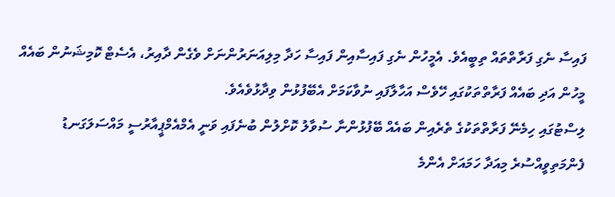ފައިސާ ނެގި ފަރާތްތައް ތިބީއެވެ. އެމީހުން ނެގި ފައިސާއިން ފައިސާ ހަދާ މިލިއަނަރުންނަށް ވެގެން ދާއިރު، އެސެޓް ކޮމިޝަނުން ބައެއް މީހުން އަދި ބައެއް ފަރާތްތަކުގައި ހޭވެސް އަހާލާފައި ނުވާކަމަށް އެބޭފުޅުން ވިދާޅުވެއެވެ.
ލިސްޓުގައި ހިމެނޭ ފަރާތްތަކުގެ ތެރެއިން ބައެއް ބޭފުޅުންނާ ސުވާލު ކޮށްލުން ބުނެފައި ވަނީ އެމްއެމްޕީއާރުސީ މައްސަލަގަނޑު ފެންމަތިވީއްސުރެ މިއަދާ ހަމައަށް އެންމެ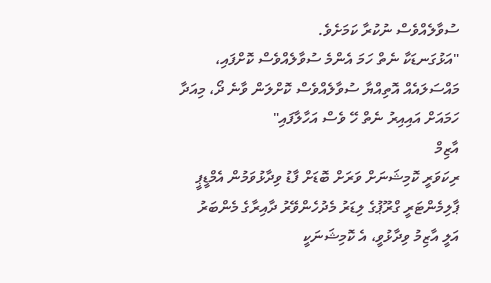ސުވާލެއްވެސް ނުކުރާ ކަމަށެވެ.
"އަޅުގަނޑަކާ ނެތް ހަމަ އެންމެ ސުވާލެއްވެސް ކޮށްފައި، މައްސަލައެއް އޮތިއްޔާ ސުވާލެއްވެސް ކޮށްލަން ވާނެ ދޯ، މިއަދާ ހަމައަށް އައިއިރު ނެތް ހޭ ވެސް އަހާލާފައި"
އާޒިމް
ރިކަވަރީ ކޮމިޝަނަށް ވަރަށް ބޮޑަށް ފާޑު ވިދާޅުވަމުން އެމްޑީޕީ ޕާލިމެންޓަރީ ގްރޫޕުގެ ލިޑަރު މެދުހެންވޭރު ދާއިރާގެ މެންބަރު އަލީ އާޒިމު ވިދާޅުވީ، އެ ކޮމިޝަނަކީ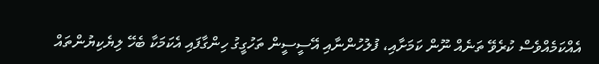އެއްކަމެއްވެސް ކުރެވޭ ތަނެއް ނޫން ކަމަށާއި، ފުލުހުންނާއި އޭސީސީން ތަހުގީގު ހިންގާފައި އެކަމަކާ ބެހޭ ލިޔެކިޔުންތައް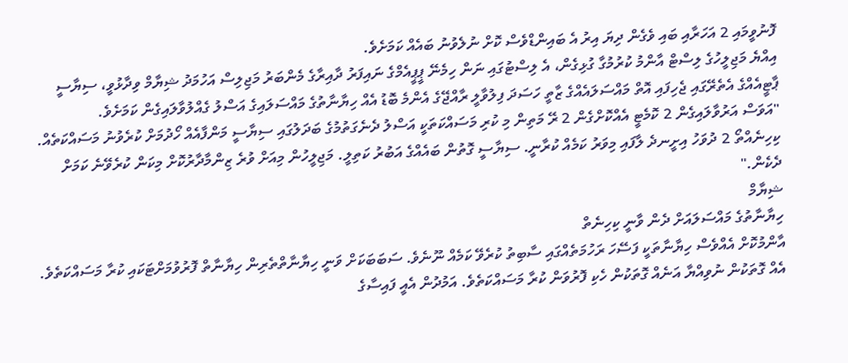ފޮނުވީމައި 2 އަހަރާއި ބައި ވެގެން ދިޔަ އިރު އެ ބައިންޑްވެސް ކޮށް ނުލެވުނު ބައެއް ކަމަށެވެ.
އިއްޔެ މަޖިލީހުގެ ލިސްޓް އާންމު ކުރުމުގާ ގުޅިގެން، އެ ލިސްޓުގައި ނަން ހިމެނޭ ޕީޕީއެމްގެ ނައިފަރު ދާއިރާގެ މެންބަރު މަޖިލިސް އަހުމަދު ޝިޔާމް ވިދާޅުވީ، ސިޔާސީ ޕާޓީއެއްގެ އެތެރޭގައި ޖެހިފައި އޮތް މައްސަލައެއްގެ ޒާތީ ހަސަދަ ފިލުވާލީ ރާއްޖޭގެ އެންމެ ބޮޑު އެއް ހިޔާނާތުގެ މައްސަލައިގެ އަސްލު ގެއްލުވާލައިގެން ކަމަށެވެ.
"އަވަސް އަރުވާލައިގެން 2 ކޮމެޓީ އެއްކޮށްގެން 2 ރޭ މަތިން މި ކުރި މަސައްކަތަކީ އަސްލު ދެނެގަތުމުގެ ބަދަލުގައި ސިޔާސީ މަންފާއެއް ހޯދުމަށް ކުރެވުނު މަސައްކަތެއް. ކިހިނެއްތޯ 2 ދުވަހު އިށީނދެ ލާފައި މިވަރު ކަމެއް ކުރާނީ. ސިޔާސީ ގޮތުން ބައެއްގެ އަބުރު ކަތިލީ. މަޖިލީހުން މިއަށް ވުރެ ޒިންމާދާރުކޮށް މިކަން ކުރެވޭނެ ކަމަށް ދެކެން."
ޝިޔާމް
ހިޔާނާތުގެ މައްސަލައަށް ދެން ވާނީ ކިހިނެތް
އާންމުކޮށް އެއްވެސް ހިޔާނާތަކީ ފަސޭހަ ރަހުމަތެއްގައި ސާބިތު ކުރެވޭ ކަމެއް ނޫނެވެ. ސަބަބަކަށް ވަނީ ހިޔާނާތްތެރިން ހިޔާނާތް ފޮރުވުމަށްޓަކައި ކުރާ މަސައްކަތެވެ. އެއް ގޮތަކުން ނުވިއްޔާ އަނެއް ގޮތަކުން ހެކި ފޮރުވަން ކުރާ މަސައްކަތެވެ. އަމުދުން އެއީ ފައިސާގެ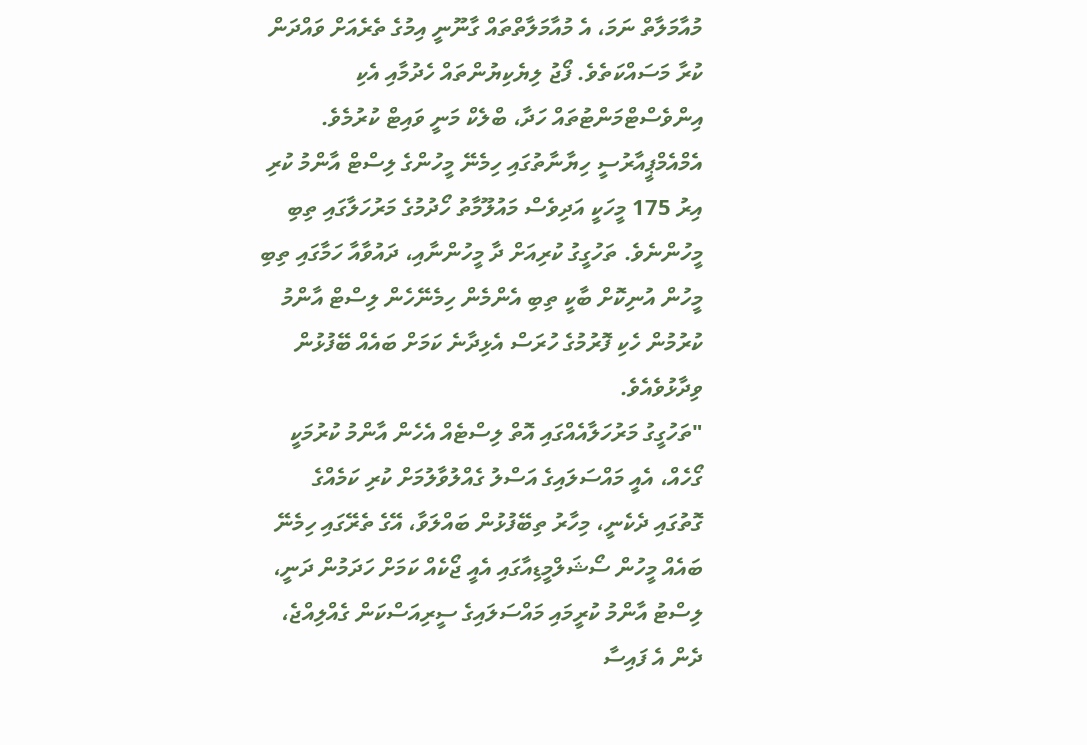މުއާމަލާތް ނަމަ، އެ މުއާމަލާތްތައް ގާނޫނީ އިމުގެ ތެރެއަށް ވައްދަން ކުރާ މަސައްކަތެވެ. ފޯޖު ލިޔެކިޔުންތައް ހެދުމާއި އެކި އިންވެސްޓްމަންޓުތައް ހަދާ، ބްލެކް މަނީ ވައިޓް ކުރުމެވެ.
އެމްއެމްޕީއާރުސީ ހިޔާނާތުގައި ހިމެނޭ މީހުންގެ ލިސްޓް އާންމު ކުރި އިރު 175 މީހަކީ އަދިވެސް މައުލޫމާތު ހޯދުމުގެ މަރުހަލާގައި ތިބި މީހުންނެވެ. ތަހުގީގު ކުރިއަށް ދާ މީހުންނާއި، ދައުވާއާ ހަމާގައި ތިބި މީހުން އުނިކޮށް ބާކީ ތިބި އެންމެން ހިމެނޭހެން ލިސްޓް އާންމު ކުރުމުން ހެކި ފޮރުމުގެ ހުރަސް އެޅިދާނެ ކަމަށް ބައެއް ބޭފުޅުން ވިދާޅުވެއެވެ.
"ތަހުގީގު މަރުހަލާއެއްގައި އޮތް ލިސްޓެއް އެހެން އާންމު ކުރުމަކީ ގޯހެއް، އެއީ މައްސަލައިގެ އަސްލު ގެއްލުވާލުމަށް ކުރި ކަމެއްގެ ގޮތުގައި ދެކެނީ، މިހާރު ތިބޭފުޅުން ބައްލަވާ، އޭގެ ތެރޭގައި ހިމެނޭ ބައެއް މީހުން ސޯޝަލްމީޑިއާގައި އެއީ ޖޯކެއް ކަމަށް ހަދަމުން ދަނީ، ލިސްޓު އާންމު ކުރީމައި މައްސަލައިގެ ސީރިއަސްކަން ގެއްލިއްޖެ، ދެން އެ ފައިސާ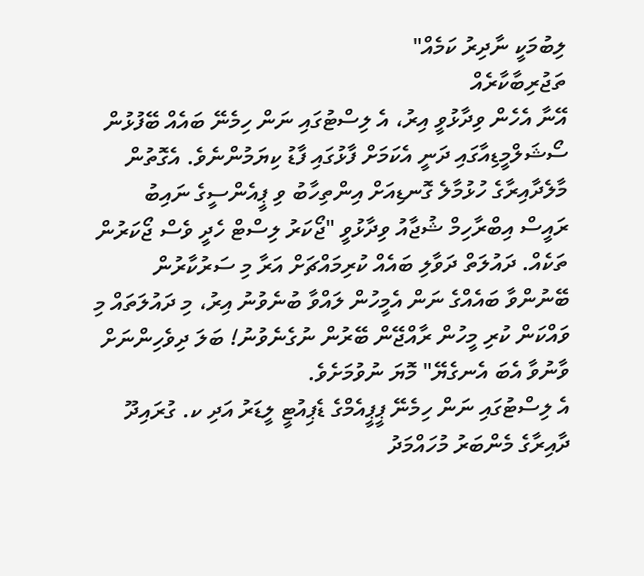ލިބުމަކީ ނާދިރު ކަމެއް"
ތަޖުރިބާކާރެއް
އޭނާ އެހެން ވިދާޅުވީ އިރު، އެ ލިސްޓުގައި ނަން ހިމެނޭ ބައެއް ބޭފުޅުން ސޯޝަލްމީޑިއާގައި ދަނީ އެކަމަށް ފާޅުގައި ފާޑު ކިޔަމުންނެވެ. އެގޮތުން މާލެދާއިރާގެ ހުޅުމާލެ ގޮނޑިއަށް އިންތިހާބު ވި ޕީއެންސީގެ ނައިބު ރައީސް އިބްރާހިމް ޝުޖާއު ވިދާޅުވީ "ޖޯކަރު ލިސްޓް ހެދީ ވެސް ޖޯކަރުން ތަކެއް. ދައުލަތް ދަވާލި ބައެއް ކުރިމައްޗަށް އަރާ މި ސަރުކާރުން ބޭނުންވާ ބައެއްގެ ނަން އެމީހުން ލައްވާ ބުނެވުނު އިރު، މި ދައުލަތައް މި ވައްކަން ކުރި މީހުން ރާއްޖޭން ބޭރުން ނުގެނެވުނު! ބަލަ ދިވެހިންނަށް ވާނުވާ އެބަ އެނގެޔޭ" މޮޔަ ނުވުމަށެވެ.
އެ ލިސްޓުގައި ނަން ހިމެނޭ ޕީޕީއެމްގެ ޑެޕިއުޓީ ލީޑަރު އަދި ކ. ގުރައިދޫ ދާއިރާގެ މެންބަރު މުހައްމަދު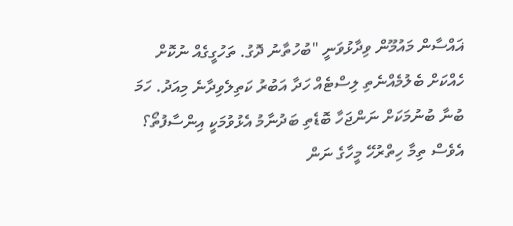ޣައްސާން މައުމޫން ވިދާޅުވަނީ "ބުހުތާނު ދޮގު. ތަހުގީގެއް ނުކޮށް ހެއްކަށް ބެލުމެއްނެތި ލިސްޓެއް ހަދާ އަބުރު ކަތިލެވިދާނެ މިއަދު. ހަމަ ބުނާ ބުނުމަކަށް ނަންޖަހާ ބޮޑެތި ބަދުނާމު އެޅުވުމަކީ އިންސާފުތޯ؟ އެވެސް ތިމާ ހިތްރުހޭ މީހާގެ ނަން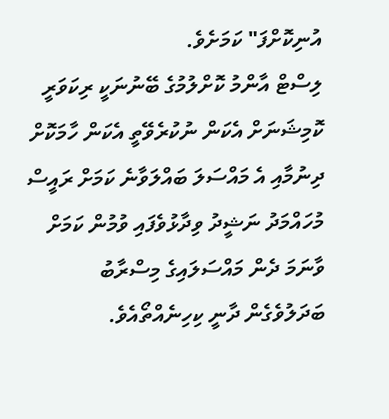އުނިކޮށްފަ" ކަމަށެވެ.
ލިސްޓް އާންމު ކޮށްލުމުގެ ބޭނުނަކީ ރިކަވަރީ ކޮމިޝަނަށް އެކަން ނުކުރެވޭތީ އެކަން ހާމަކޮށް ދިނުމާއި އެ މައްސަލަ ބައްލަވާނެ ކަމަށް ރައީސް މުހައްމަދު ނަޝީދު ވިދާޅުވެފައި ވުމުން ކަމަށް ވާނަމަ ދެން މައްސަލައިގެ މިސްރާބު ބަދަލުވެގެން ދާނީ ކިހިނެއްތޯއެވެ.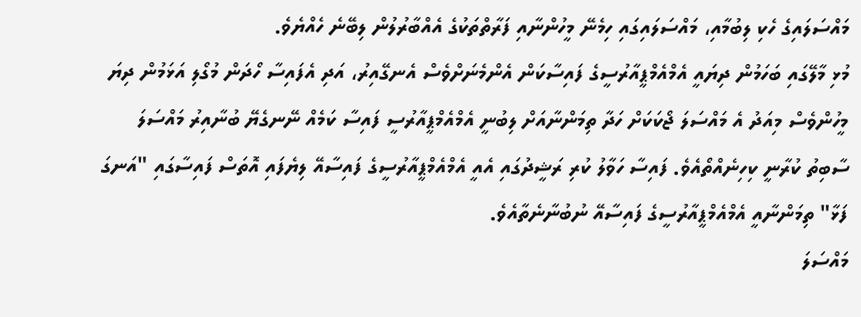މައްސަލައިގެ ހެކި ލިބުމާއި، މައްސަލައިގައި ހިމެނޭ މީހުންނާއި ފަރާތްތަކުގެ އެއްބާރުލުން ލިބޭނެ ހެއްޔެވެ.
މުޅި މާލޭގައި ބަހަމުން ދިޔައީ އެމްއެމްޕީއާރުސީގެ ފައިސާކަން އެންމެނަށްވެސް އެނގޭއިރު، އަދި އެފައިސާ ހޯދަން މުގޯލި އަޅަމުން ދިޔަ މީހުންވެސް މިއަދު އެ މައްސަލަ ޖޯކަކަށް ހަދާ ތިމަންނާއަށް ލިބުނީ އެމްއެމްޕީއާރުސީ ފައިސާ ކަމެއް ނޭނގެޔޭ ބުނާއިރު މައްސަލަ ސާބިތު ކުރާނީ ކިހިނެއްތޯއެވެ. ފައިސާ ހަވާލު ކުރި ރަޝީދުގައި އެއީ އެމްއެމްޕީއާރުސީގެ ފައިސާއޭ ލިޔެފައި އޮތަސް ފައިސާގައި "އަނގަ ފަޅާ" ތިމަންނާއީ އެމްއެމްޕީއާރުސީގެ ފައިސާއޭ ނުބުނާނެތާއެވެ.
މައްސަލަ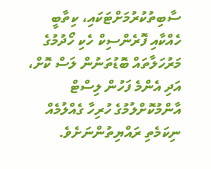ސާބިތުކުރުމަށްޓަކައި، ކިތާބީ ހެއްކާއި ފޮރެންސިކް ހެކި ހޯދުމުގެ މަރުހަލާތައް ބޮޑުތަނުން ލަސް ކޮށް، އަދި އެންމެ ފަހުން ލިސްޓް އާންމުކޮށްލުމުގެ ހުރިހާ ގެއްލުމެއް ނިކަމެތި ރައްޔިތުންނަށެވެ.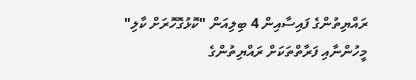ރައްޔިތުންގެ ފައިސާއިން 4 ބިލިއަން "ކޮޅުގޮހޮރަށް ކާލި" މީހުންނާއި ފަރާތްތަކަށް ރައްޔިތުންގެ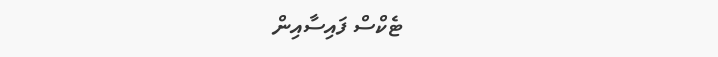ޓެކްސް ފައިސާއިން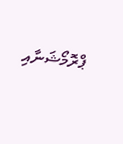ޕްރޮމޯޝަނާއި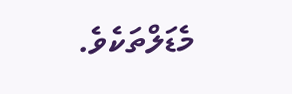މެޑަލްތަކެވެ.